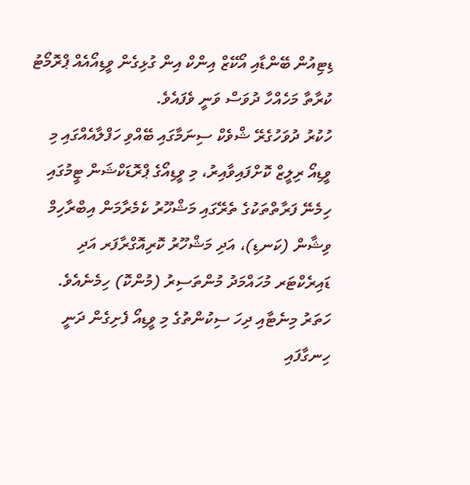ޑިޓިއުން ބޭންޑާއި އޯކޭޒް އިންކް އިން ގުޅިގެން ވީޑިއޯއެއް ޕްރޮމޯޓު ކުރާތާ މަހެއްހާ ދުވަސް ވަނީ ވެފައެވެ.
ހުކުރު ދުވަހުގެރޭ ޝްވެކް ސިނަމާގައި ބޭއްވި ހަފްލާއެއްގައި މި ވީޑިއޯ ރިލީޒް ކޮށްފައިވާއިރު، މި ވީޑިއޯގެ ޕްރޮޑަކްޝަން ޓީމުގައި ހިމެނޭ ފަރާތްތަކުގެ ތެރޭގައި މަޝްހޫރު ކެމެރާމަން އިބްރާހިމް ވިޝާން (ކަނޑި)، އަދި މަޝްހޫރު ކޮރިއޮގްރާފަރ އަދި ޑައިރެކްޓަރ މުހައްމަދު މުންތަސިރު (މުންކޮ) ހިމެނެއެވެ.
ހަތަރު މިނެޓާއި ދިހަ ސިކުންތުގެ މި ވީޑިއޯ ފެށިގެން ދަނީ ހިނގާފައި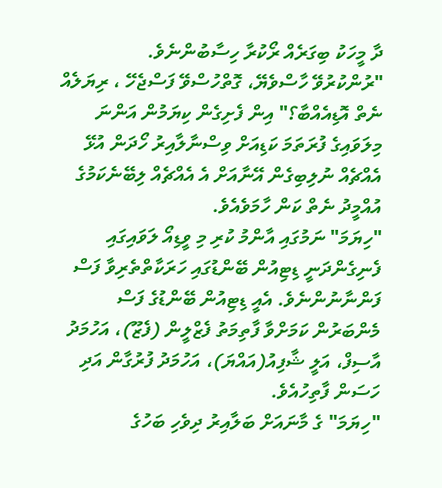ދާ މީހަކު ބިގަރެއް ރޯކުރާ ހިސާބުންނެވެ.
"ރުންކުރުވޭ ހާސްވެޔޭ، ގޮތްހުސްވޭ ފަސްޖެހޭ ، ރިޔަލެއް ނެތް އޮޑިއެއްބާ؟" އިން ފެށިގެން ކިޔަމުން އަންނަ މިލަވައިގެ ފުރަތަމަ ކަޑިއަށް ވިސްނާލާއިރު ހޯދަން އުޅޭ އެއްޗެއް ނުލިބިގެން އޭނާއަށް އެ އެއްޗެއް ލިބޭނެކަމުގެ އުއްމީދު ނެތް ކަން ހާމަވެއެވެ.
"ހިޔަމަ" ނަމުގައި އާންމު ކުރި މި ވީޑިއޯ ލަވައިގައި ފެނިގެންދަނީ ޑިޓިއުން ބޭންޑުގައި ހަރަކާތްތެރިވާ ފަސް ފަންނާނުންނެވެ. އެއީ ޑިޓިއުން ބޭންޑުގެ ފަސް މެންބަރުން ކަމަށްވާ ފާތިމަތު ފެޒްލީން (ފެޒޫ)، އަހުމަދު އާސިފް، އަލީ ޝާފިއު(އައްޔަ)، އަހުމަދު ފުރުގާން އަދި ހަސަން ފާތިހުއެވެ.
"ހިޔަމަ" ގެ މާނައަށް ބަލާއިރު ދިވެހި ބަހުގެ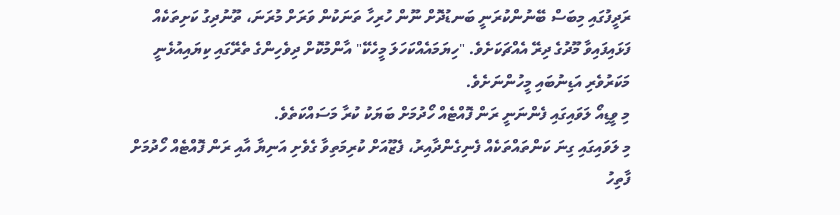ރަދީފުގައި މިބަސް ބޭނުންކުރަނީ ބަނޑުދޮށް ނޫން ހުރިހާ ތަނަކުން ވަރަށް މުރަނަ، ތޫނުދިގު ކަށިތަކެއް ފަޅައިފައިވާ މޫދުގެ ދިރޭ އެއްޗަކަށެވެ. "ހިޔަމައެއްކަހަލަ މީހެކޭ" އާންމުކޮށް ދިވެހިންގެ ތެރޭގައި ކިޔައިއުޅެނީ މަކަރުވެރި އަޑިނުބައި މީހުންނަށެވެ.
މި ވީޑިއޯ ލަވައިގައި ފެންނަނީ ރަން ފޮއްޓެއް ހޯދުމަށް ބަޔަކު ކުރާ މަސައްކަތެވެ.
މި ލަވައިގައި ގިނަ ކަންތައްތަކެއް ފެނިގެންދާއިރު، ފެޒޫއަށް ކުރިމަތިވާ ގެވެށި އަނިޔާ އާއި ރަން ފޮއްޓެއް ހޯދުމަށް ފާތިހު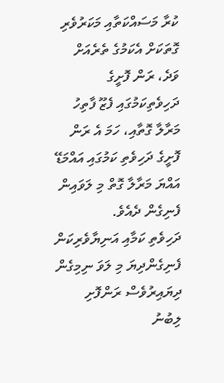ކުރާ މަސައްކަތާއި މަކަރުވެރި ގޮތަކަށް އެކަމުގެ ތެރެއަށް ވަދެ، ރަން ފޮށީގެ ދަހިވެތިކަމުގައި ފެޒޫ ފާތިހު މަރާލާ ގޮތާއި، ހަމަ އެ ރަން ފޮށީގެ ދަހިވެތި ކަމުގައި އައްމަޑޭ އައްޔަ މަރާލާ ގޮތް މި ލަވައިން ފެނިގެން ދެއެވެ.
ދަހިވެތި ކަމާއި އަނިޔާވެރިކަން ފެނިގެންދިޔަ މި ލަވަ ނިމިގެން ދިޔައިރުވެސް ރަންފޮށި ލިބުނު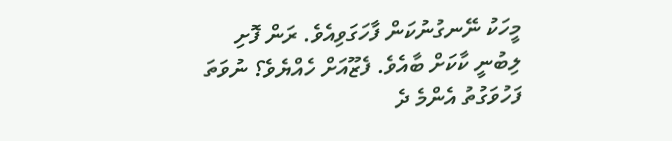މީހަކު ނޭނގުނުކަން ފާހަގަވިއެވެ. ރަން ފޮށި ލިބުނީ ކާކަށް ބާއެވެ. ފެޒޫއަށް ހެއްޔެވެ؟ ނުވަތަ ފަހުވަގުތު އެންމެ ދެ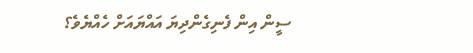ސީން އިން ފެނިގެންދިޔަ އައްޔައަށް ހެއްޔެވެ؟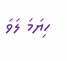ހިޔަމަ ލަވަ